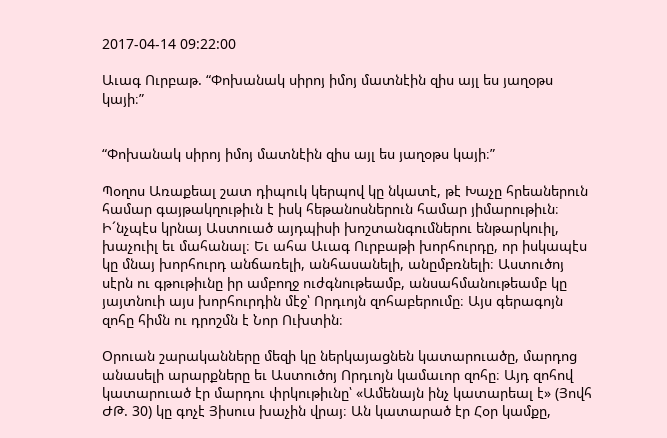2017-04-14 09:22:00

Աւագ Ուրբաթ. “Փոխանակ սիրոյ իմոյ մատնէին զիս այլ ես յաղօթս կայի։”


“Փոխանակ սիրոյ իմոյ մատնէին զիս այլ ես յաղօթս կայի։”

Պօղոս Առաքեալ շատ դիպուկ կերպով կը նկատէ, թէ Խաչը հրեաներուն համար գայթակղութիւն է իսկ հեթանոսներուն համար յիմարութիւն։ Ի´նչպէս կրնայ Աստուած այդպիսի խոշտանգումներու ենթարկուիլ, խաչուիլ եւ մահանալ։ Եւ ահա Աւագ Ուրբաթի խորհուրդը, որ իսկապէս կը մնայ խորհուրդ անճառելի, անհասանելի, անըմբռնելի։ Աստուծոյ սէրն ու գթութիւնը իր ամբողջ ուժգնութեամբ, անսահմանութեամբ կը յայտնուի այս խորհուրդին մէջ՝ Որդւոյն զոհաբերումը։ Այս գերագոյն զոհը հիմն ու դրոշմն է Նոր Ուխտին։

Օրուան շարականները մեզի կը ներկայացնեն կատարուածը, մարդոց անասելի արարքները եւ Աստուծոյ Որդւոյն կամաւոր զոհը։ Այդ զոհով կատարուած էր մարդու փրկութիւնը՝ «Ամենայն ինչ կատարեալ է» (Յովհ ԺԹ. 30) կը գոչէ Յիսուս խաչին վրայ։ Ան կատարած էր Հօր կամքը,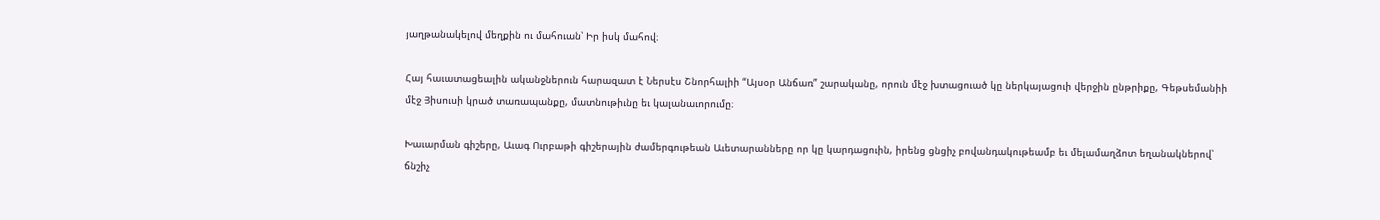յաղթանակելով մեղքին ու մահուան՝ Իր իսկ մահով։

Հայ հաւատացեալին ականջներուն հարազատ է Ներսէս Շնորհալիի “Այսօր Անճառ” շարականը, որուն մէջ խտացուած կը ներկայացուի վերջին ընթրիքը, Գեթսեմանիի մէջ Յիսուսի կրած տառապանքը, մատնութիւնը եւ կալանաւորումը։

Խաւարման գիշերը, Աւագ Ուրբաթի գիշերային ժամերգութեան Աւետարանները որ կը կարդացուին, իրենց ցնցիչ բովանդակութեամբ եւ մելամաղձոտ եղանակներով՝ ճնշիչ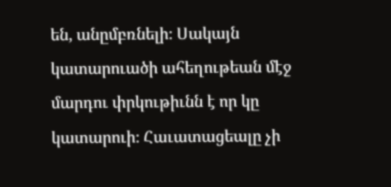են, անըմբռնելի։ Սակայն կատարուածի ահեղութեան մէջ մարդու փրկութիւնն է որ կը կատարուի։ Հաւատացեալը չի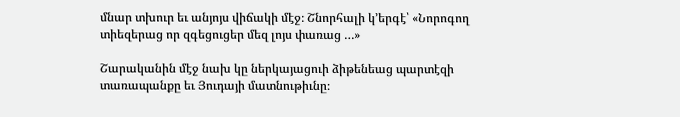մնար տխուր եւ անյոյս վիճակի մէջ։ Շնորհալի կ’երգէ՝ «Նորոգող տիեզերաց որ զգեցուցեր մեզ լոյս փառաց …»

Շարականին մէջ նախ կը ներկայացուի ձիթենեաց պարտէզի տառապանքը եւ Յուդայի մատնութիւնը։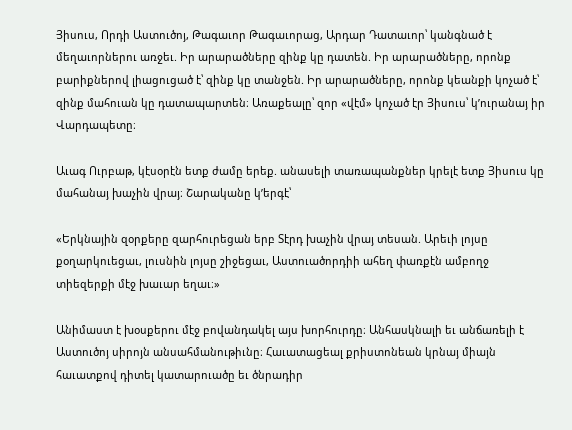Յիսուս, Որդի Աստուծոյ, Թագաւոր Թագաւորաց, Արդար Դատաւոր՝ կանգնած է մեղաւորներու առջեւ. Իր արարածները զինք կը դատեն. Իր արարածները, որոնք բարիքներով լիացուցած է՝ զինք կը տանջեն. Իր արարածները, որոնք կեանքի կոչած է՝ զինք մահուան կը դատապարտեն։ Առաքեալը՝ զոր «վէմ» կոչած էր Յիսուս՝ կʼուրանայ իր Վարդապետը։

Աւագ Ուրբաթ, կէսօրէն ետք ժամը երեք. անասելի տառապանքներ կրելէ ետք Յիսուս կը մահանայ խաչին վրայ։ Շարականը կʼերգէ՝

«Երկնային զօրքերը զարհուրեցան երբ Տէրդ խաչին վրայ տեսան. Արեւի լոյսը քօղարկուեցաւ, լուսնին լոյսը շիջեցաւ, Աստուածորդիի ահեղ փառքէն ամբողջ տիեզերքի մէջ խաւար եղաւ։»

Անիմաստ է խօսքերու մէջ բովանդակել այս խորհուրդը։ Անհասկնալի եւ անճառելի է Աստուծոյ սիրոյն անսահմանութիւնը։ Հաւատացեալ քրիստոնեան կրնայ միայն հաւատքով դիտել կատարուածը եւ ծնրադիր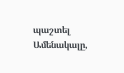պաշտել Ամենակալը,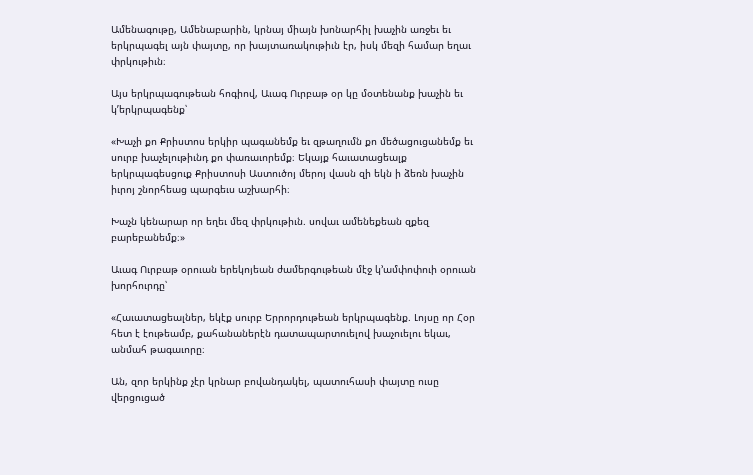Ամենագութը, Ամենաբարին, կրնայ միայն խոնարհիլ խաչին առջեւ եւ երկրպագել այն փայտը, որ խայտառակութիւն էր, իսկ մեզի համար եղաւ փրկութիւն։

Այս երկրպագութեան հոգիով, Աւագ Ուրբաթ օր կը մօտենանք խաչին եւ կʼերկրպագենք՝

«Խաչի քո Քրիստոս երկիր պագանեմք եւ զթաղումն քո մեծացուցանեմք եւ սուրբ խաչելութիւնդ քո փառաւորեմք։ Եկայք հաւատացեալք երկրպագեսցուք Քրիստոսի Աստուծոյ մերոյ վասն զի եկն ի ձեռն խաչին իւրոյ շնորհեաց պարգեւս աշխարհի։

Խաչն կենարար որ եղեւ մեզ փրկութիւն. սովաւ ամենեքեան զքեզ բարեբանեմք։»

Աւագ Ուրբաթ օրուան երեկոյեան ժամերգութեան մէջ կ’ամփոփուի օրուան խորհուրդը՝

«Հաւատացեալներ, եկէք սուրբ Երրորդութեան երկրպագենք. Լոյսը որ Հօր հետ է էութեամբ, քահանաներէն դատապարտուելով խաչուելու եկաւ, անմահ թագաւորը։

Ան, զոր երկինք չէր կրնար բովանդակել, պատուհասի փայտը ուսը վերցուցած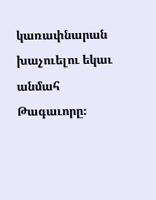կառափնարան խաչուելու եկաւ անմահ Թագաւորը։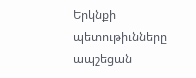Երկնքի պետութիւնները ապշեցան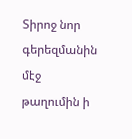Տիրոջ նոր գերեզմանին մէջ թաղումին ի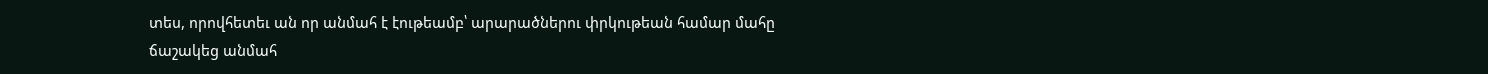տես, որովհետեւ ան որ անմահ է էութեամբ՝ արարածներու փրկութեան համար մահը ճաշակեց անմահ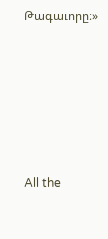Թագաւորը։»








All the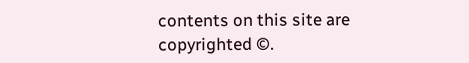contents on this site are copyrighted ©.